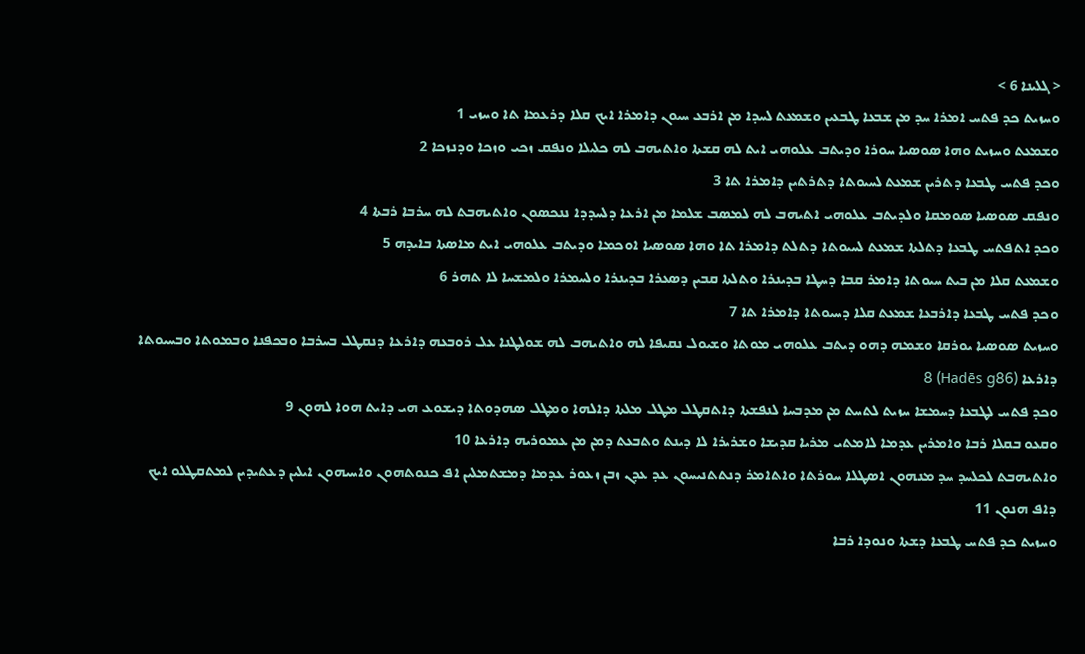< ܓܠܝܢܐ 6 >
ܘܚܙܝܬ ܟܕ ܦܬܚ ܐܡܪܐ ܚܕ ܡܢ ܫܒܥܐ ܛܒܥܝܢ ܘܫܡܥܬ ܠܚܕܐ ܡܢ ܐܪܒܥ ܚܝܘܢ ܕܐܡܪܐ ܐܝܟ ܩܠܐ ܕܪܥܡܐ ܬܐ ܘܚܙܝ 1
ܘܫܡܥܬ ܘܚܙܝܬ ܘܗܐ ܤܘܤܝܐ ܚܘܪܐ ܘܕܝܬܒ ܥܠܘܗܝ ܐܝܬ ܠܗ ܩܫܬܐ ܘܐܬܝܗܒ ܠܗ ܟܠܝܠܐ ܘܢܦܩ ܙܟܝ ܘܙܟܐ ܘܕܢܙܟܐ 2
ܘܟܕ ܦܬܚ ܛܒܥܐ ܕܬܪܝܢ ܫܡܥܬ ܠܚܝܘܬܐ ܕܬܪܬܝܢ ܕܐܡܪܐ ܬܐ 3
ܘܢܦܩ ܤܘܤܝܐ ܤܘܡܩܐ ܘܠܕܝܬܒ ܥܠܘܗܝ ܐܬܝܗܒ ܠܗ ܠܡܤܒ ܫܠܡܐ ܡܢ ܐܪܥܐ ܕܠܚܕܕܐ ܢܢܟܤܘܢ ܘܐܬܝܗܒܬ ܠܗ ܚܪܒܐ ܪܒܬܐ 4
ܘܟܕ ܐܬܦܬܚ ܛܒܥܐ ܕܬܠܬܐ ܫܡܥܬ ܠܚܝܘܬܐ ܕܬܠܬ ܕܐܡܪܐ ܬܐ ܘܗܐ ܤܘܤܝܐ ܐܘܟܡܐ ܘܕܝܬܒ ܥܠܘܗܝ ܐܝܬ ܡܐܤܬܐ ܒܐܝܕܗ 5
ܘܫܡܥܬ ܩܠܐ ܡܢ ܒܝܬ ܚܝܘܬܐ ܕܐܡܪ ܩܒܐ ܕܚܛܐ ܒܕܝܢܪܐ ܘܬܠܬܐ ܩܒܝܢ ܕܤܥܪܐ ܒܕܝܢܪܐ ܘܠܚܡܪܐ ܘܠܡܫܚܐ ܠܐ ܬܗܪ 6
ܘܟܕ ܦܬܚ ܛܒܥܐ ܕܐܪܒܥܐ ܫܡܥܬ ܩܠܐ ܕܚܝܘܬܐ ܕܐܡܪܐ ܬܐ 7
ܘܚܙܝܬ ܤܘܤܝܐ ܝܘܪܩܐ ܘܫܡܗ ܕܗܘ ܕܝܬܒ ܥܠܘܗܝ ܡܘܬܐ ܘܫܝܘܠ ܢܩܝܦܐ ܠܗ ܘܐܬܝܗܒ ܠܗ ܫܘܠܛܢܐ ܥܠ ܪܘܒܥܗ ܕܐܪܥܐ ܕܢܩܛܠ ܒܚܪܒܐ ܘܒܟܦܢܐ ܘܒܡܘܬܐ ܘܒܚܝܘܬܐ ܕܐܪܥܐ (Hadēs g86) 8
ܘܟܕ ܦܬܚ ܠܛܒܥܐ ܕܚܡܫܐ ܚܙܝܬ ܠܬܚܬ ܡܢ ܡܕܒܚܐ ܠܢܦܫܬܐ ܕܐܬܩܛܠ ܡܛܠ ܡܠܬܐ ܕܐܠܗܐ ܘܡܛܠ ܤܗܕܘܬܐ ܕܝܫܘܥ ܗܝ ܕܐܝܬ ܗܘܐ ܠܗܘܢ 9
ܘܩܥܘ ܒܩܠܐ ܪܒܐ ܘܐܡܪܝܢ ܥܕܡܐ ܠܐܡܬܝ ܡܪܝܐ ܩܕܝܫܐ ܘܫܪܝܪܐ ܠܐ ܕܝܢܬ ܘܬܒܥܬ ܕܡܢ ܡܢ ܥܡܘܪܝܗ ܕܐܪܥܐ 10
ܘܐܬܝܗܒܬ ܠܟܠܚܕ ܚܕ ܡܢܗܘܢ ܐܤܛܠܐ ܚܘܪܬܐ ܘܐܬܐܡܪ ܕܢܬܬܢܝܚܘܢ ܥܕ ܥܕܢ ܙܒܢ ܙܥܘܪ ܥܕܡܐ ܕܡܫܬܡܠܝܢ ܐܦ ܟܢܘܬܗܘܢ ܘܐܚܝܗܘܢ ܐܝܠܝܢ ܕܥܬܝܕܝܢ ܠܡܬܩܛܠܘ ܐܝܟ ܕܐܦ ܗܢܘܢ 11
ܘܚܙܝܬ ܟܕ ܦܬܚ ܛܒܥܐ ܕܫܬܐ ܘܢܘܕܐ ܪܒܐ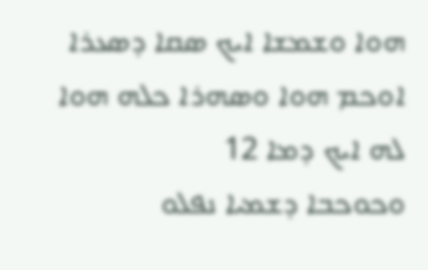ܗܘܐ ܘܫܡܫܐ ܐܝܟ ܤܩܐ ܕܤܥܪܐ ܐܘܟܡ ܗܘܐ ܘܤܗܪܐ ܟܠܗ ܗܘܐ ܠܗ ܐܝܟ ܕܡܐ 12
ܘܟܘܟܒܐ ܕܫܡܝܐ ܢܦܠܘ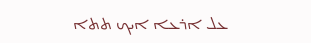ܥܠ ܐܪܥܐ ܐܝܟ ܬܬܐ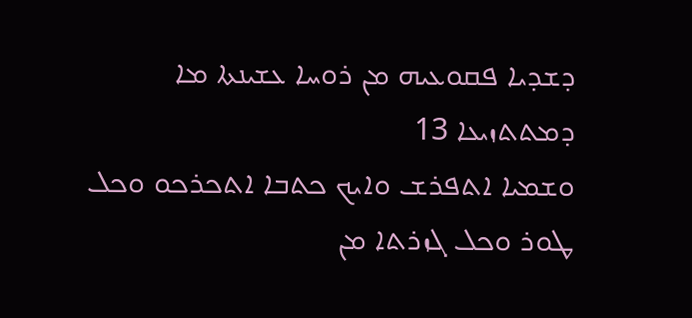ܕܫܕܝܐ ܦܩܘܥܝܗ ܡܢ ܪܘܚܐ ܥܫܝܢܬܐ ܡܐ ܕܡܬܬܙܝܥܐ 13
ܘܫܡܝܐ ܐܬܦܪܫ ܘܐܝܟ ܟܬܒܐ ܐܬܟܪܟܘ ܘܟܠ ܛܘܪ ܘܟܠ ܓܙܪܬܐ ܡܢ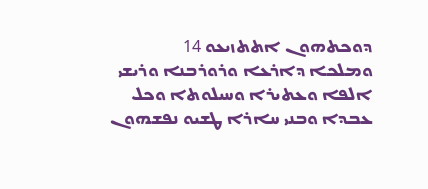ܕܘܟܬܗܘܢ ܐܬܬܙܝܥܘ 14
ܘܡܠܟܐ ܕܐܪܥܐ ܘܪܘܪܒܢܐ ܘܪܝܫܝ ܐܠܦܐ ܘܥܬܝܪܐ ܘܚܝܠܘܬܐ ܘܟܠ ܥܒܕܐ ܘܒܢܝ ܚܐܪܐ ܛܫܝܘ ܢܦܫܗܘܢ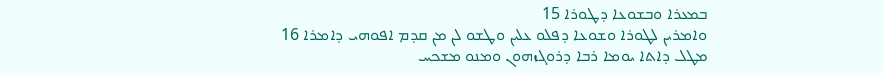ܒܡܥܪܐ ܘܒܫܘܥܐ ܕܛܘܪܐ 15
ܘܐܡܪܝܢ ܠܛܘܪܐ ܘܫܘܥܐ ܕܦܠܘ ܥܠܝܢ ܘܛܫܘ ܠܢ ܡܢ ܩܕܡ ܐܦܘܗܝ ܕܐܡܪܐ 16
ܡܛܠ ܕܐܬܐ ܝܘܡܐ ܪܒܐ ܕܪܘܓܙܗܘܢ ܘܡܢܘ ܡܫܟܚ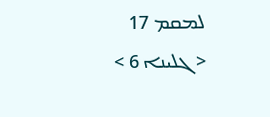ܠܡܩܡ 17
< ܓܠܝܢܐ 6 >